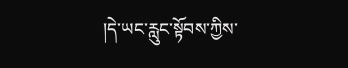།དེ་ཡང་རླུང་སྟོབས་ཀྱིས་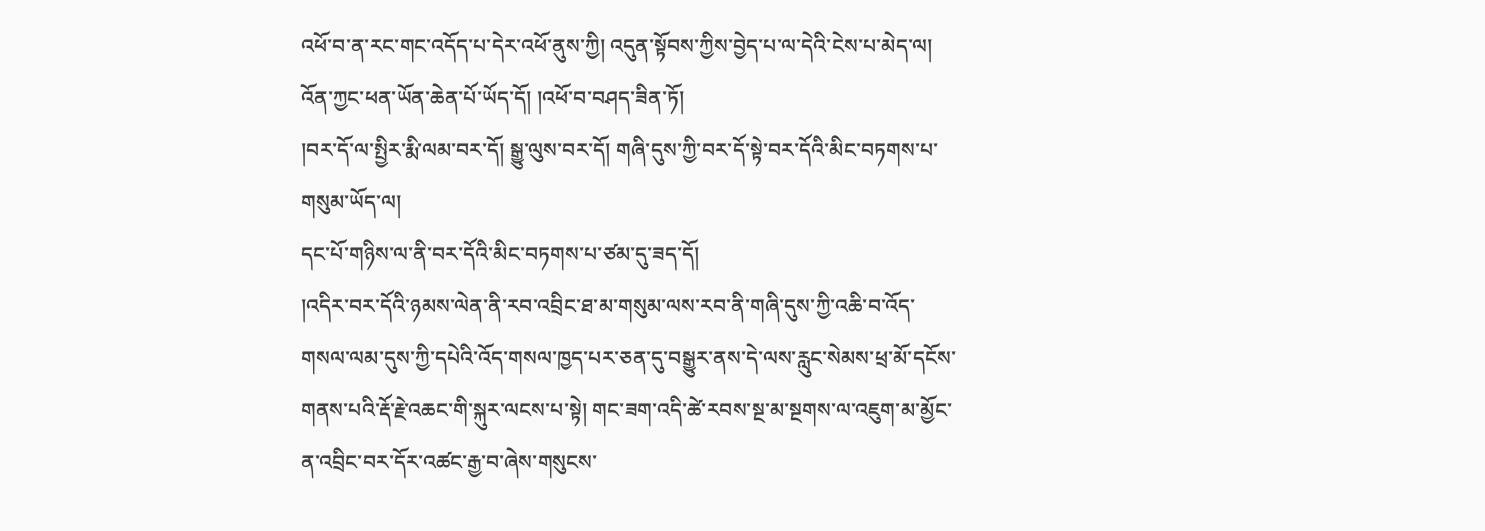འཕོ་བ་ན་རང་གང་འདོད་པ་དེར་འཕོ་ནུས་ཀྱི། འདུན་སྟོབས་ཀྱིས་བྱེད་པ་ལ་དེའི་ངེས་པ་མེད་ལ། འོན་ཀྱང་ཕན་ཡོན་ཆེན་པོ་ཡོད་དོ། །འཕོ་བ་བཤད་ཟིན་ཏོ།
།བར་དོ་ལ་སྤྱིར་རྨི་ལམ་བར་དོ། སྒྱུ་ལུས་བར་དོ། གཞི་དུས་ཀྱི་བར་དོ་སྟེ་བར་དོའི་མིང་བཏགས་པ་གསུམ་ཡོད་ལ།
དང་པོ་གཉིས་ལ་ནི་བར་དོའི་མིང་བཏགས་པ་ཙམ་དུ་ཟད་དོ།
།འདིར་བར་དོའི་ཉམས་ལེན་ནི་རབ་འབྲིང་ཐ་མ་གསུམ་ལས་རབ་ནི་གཞི་དུས་ཀྱི་འཆི་བ་འོད་གསལ་ལམ་དུས་ཀྱི་དཔེའི་འོད་གསལ་ཁྱད་པར་ཅན་དུ་བསྒྱུར་ནས་དེ་ལས་རླུང་སེམས་ཕྲ་མོ་དངོས་གནས་པའི་རྡོ་རྗེ་འཆང་གི་སྐུར་ལངས་པ་སྟེ། གང་ཟག་འདི་ཚེ་རབས་སྔ་མ་སྔགས་ལ་འཇུག་མ་མྱོང་ན་འབྲིང་བར་དོར་འཚང་རྒྱ་བ་ཞེས་གསུངས་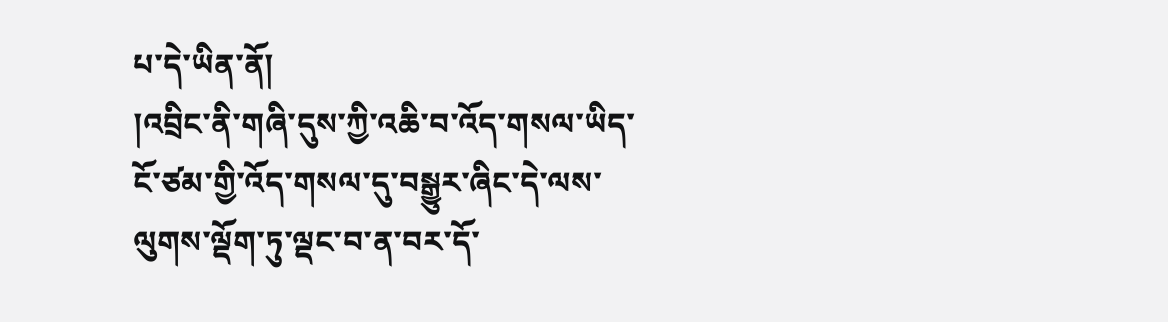པ་དེ་ཡིན་ནོ།
།འབྲིང་ནི་གཞི་དུས་ཀྱི་འཆི་བ་འོད་གསལ་ཡིད་ངོ་ཙམ་གྱི་འོད་གསལ་དུ་བསྒྱུར་ཞིང་དེ་ལས་ལུགས་ལྡོག་ཏུ་ལྡང་བ་ན་བར་དོ་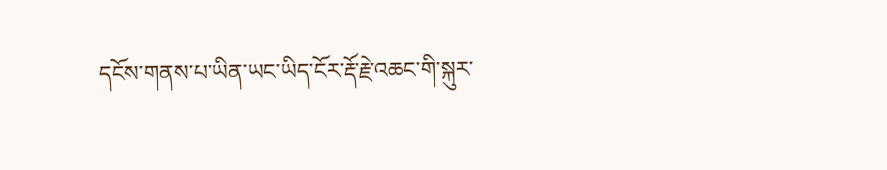དངོས་གནས་པ་ཡིན་ཡང་ཡིད་ངོར་རྡོ་རྗེ་འཆང་གི་སྐུར་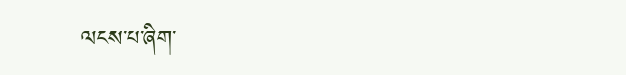ལངས་པ་ཞིག་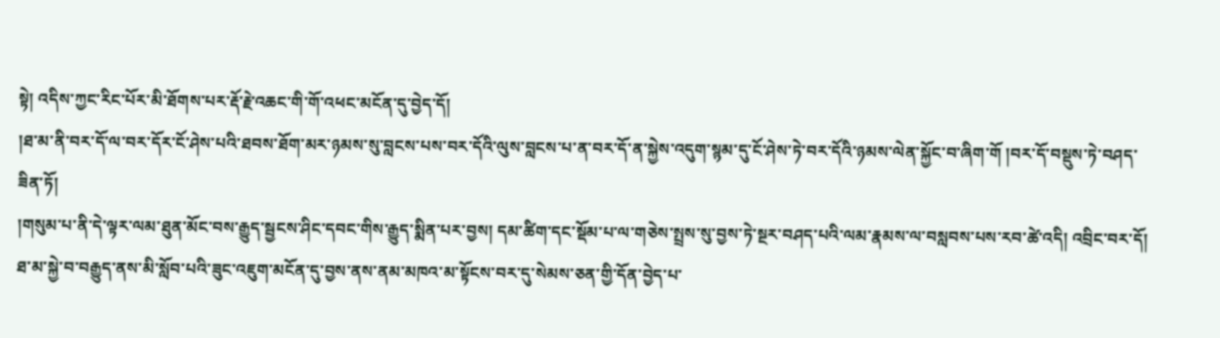སྟེ། འདིས་ཀྱང་རིང་པོར་མི་ཐོགས་པར་རྡོ་རྗེ་འཆང་གི་གོ་འཕང་མངོན་དུ་བྱེད་དོ།
།ཐ་མ་ནི་བར་དོ་ལ་བར་དོར་ངོ་ཤེས་པའི་ཐབས་ཐོག་མར་ཉམས་སུ་བླངས་པས་བར་དོའི་ལུས་བླངས་པ་ན་བར་དོ་ན་སྐྱེས་འདུག་སྙམ་དུ་ངོ་ཤེས་ཏེ་བར་དོའི་ཉམས་ལེན་སྐྱོང་བ་ཞིག་གོ །བར་དོ་བསྡུས་ཏེ་བཤད་ཟིན་ཏོ།
།གསུམ་པ་ནི་དེ་ལྟར་ལམ་ཐུན་མོང་བས་རྒྱུད་སྦྱངས་ཤིང་དབང་གིས་རྒྱུད་སྨིན་པར་བྱས། དམ་ཚིག་དང་སྡོམ་པ་ལ་གཅེས་སྤྲས་སུ་བྱས་ཏེ་སྔར་བཤད་པའི་ལམ་རྣམས་ལ་བསླབས་པས་རབ་ཚེ་འདི། འབྲིང་བར་དོ།
ཐ་མ་སྐྱེ་བ་བརྒྱུད་ནས་མི་སློབ་པའི་ཟུང་འཇུག་མངོན་དུ་བྱས་ནས་ནམ་མཁའ་མ་སྟོངས་བར་དུ་སེམས་ཅན་གྱི་དོན་བྱེད་པ་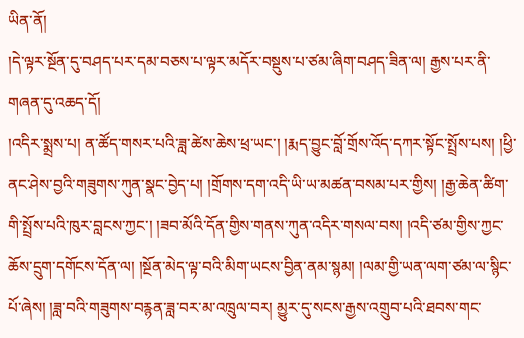ཡིན་ནོ།
།དེ་ལྟར་སྔོན་དུ་བཤད་པར་དམ་བཅས་པ་ལྟར་མདོར་བསྡུས་པ་ཙམ་ཞིག་བཤད་ཟིན་ལ། རྒྱས་པར་ནི་གཞན་དུ་འཆད་དོ།
།འདིར་སྨྲས་པ། ན་ཚོད་གསར་པའི་ཟླ་ཚེས་ཆེས་ཕྲ་ཡང་། །རྨད་བྱུང་བློ་གྲོས་འོད་དཀར་སྟོང་སྤྲོས་པས། །ཕྱི་ནང་ཤེས་བྱའི་གཟུགས་ཀུན་སྣང་བྱེད་པ། །གྲོགས་དག་འདི་ཡི་ཡ་མཚན་བསམ་པར་གྱིས། །རྒྱ་ཆེན་ཚིག་གི་སྤྲོས་པའི་ཁུར་བླངས་ཀྱང་། །ཟབ་མོའི་དོན་གྱིས་གནས་ཀུན་འདིར་གསལ་བས། །འདི་ཙམ་གྱིས་ཀྱང་ཆོས་དྲུག་དགོངས་དོན་ལ། །སྔོན་མེད་ལྟ་བའི་མིག་ཡངས་བྱིན་ནམ་སྙམ། །ལམ་གྱི་ཡན་ལག་ཙམ་ལ་སྙིང་པོ་ཞེས། །ཟླ་བའི་གཟུགས་བརྙན་ཟླ་བར་མ་འཁྲུལ་བར། མྱུར་དུ་སངས་རྒྱས་འགྲུབ་པའི་ཐབས་གང་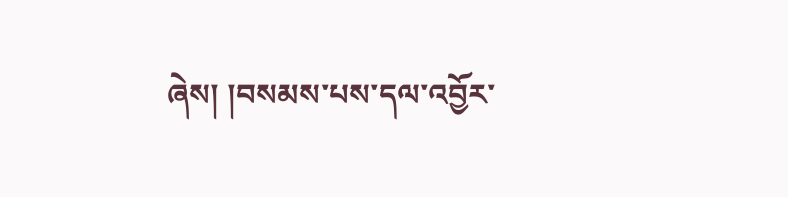ཞེས། །བསམས་པས་དལ་འབྱོར་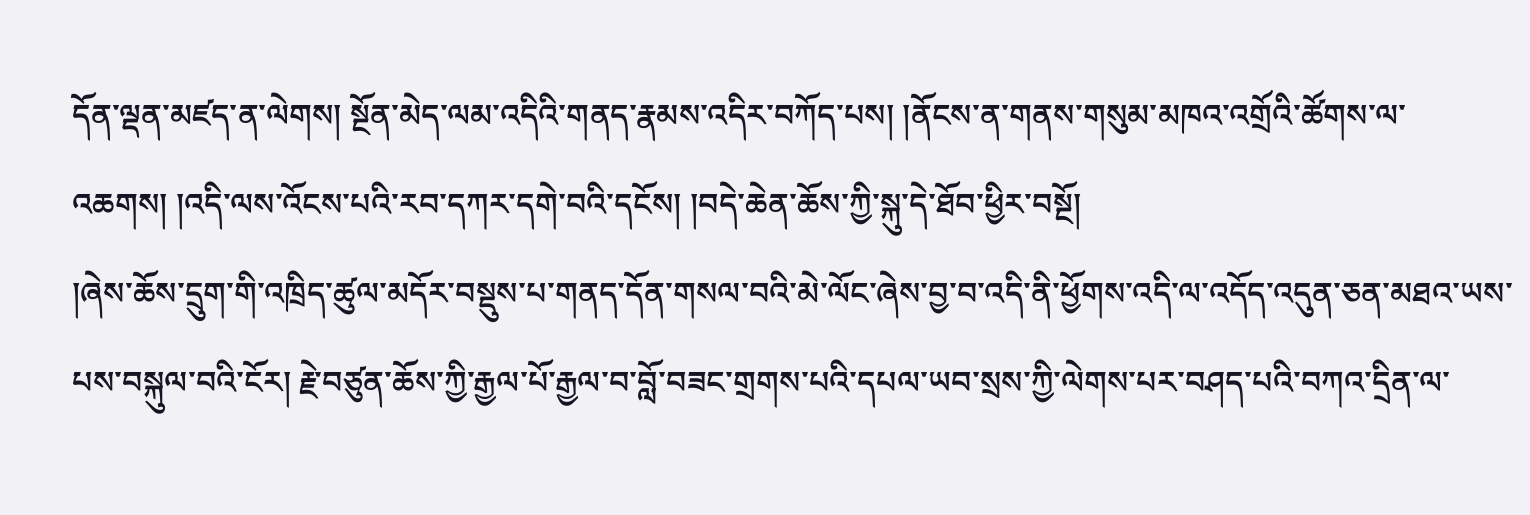དོན་ལྡན་མཛད་ན་ལེགས། སྔོན་མེད་ལམ་འདིའི་གནད་རྣམས་འདིར་བཀོད་པས། །ནོངས་ན་གནས་གསུམ་མཁའ་འགྲོའི་ཚོགས་ལ་འཆགས། །འདི་ལས་འོངས་པའི་རབ་དཀར་དགེ་བའི་དངོས། །བདེ་ཆེན་ཆོས་ཀྱི་སྐུ་དེ་ཐོབ་ཕྱིར་བསྔོ།
།ཞེས་ཆོས་དྲུག་གི་འཁྲིད་ཚུལ་མདོར་བསྡུས་པ་གནད་དོན་གསལ་བའི་མེ་ལོང་ཞེས་བྱ་བ་འདི་ནི་ཕྱོགས་འདི་ལ་འདོད་འདུན་ཅན་མཐའ་ཡས་པས་བསྐུལ་བའི་ངོར། རྗེ་བཙུན་ཆོས་ཀྱི་རྒྱལ་པོ་རྒྱལ་བ་བློ་བཟང་གྲགས་པའི་དཔལ་ཡབ་སྲས་ཀྱི་ལེགས་པར་བཤད་པའི་བཀའ་དྲིན་ལ་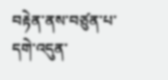བརྟེན་ནས་བཙུན་པ་དགེ་འདུན་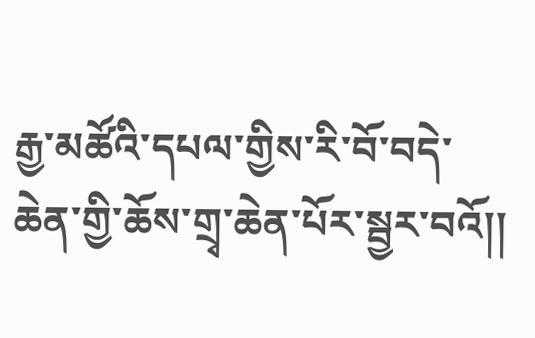རྒྱ་མཚོའི་དཔལ་གྱིས་རི་བོ་བདེ་ཆེན་གྱི་ཆོས་གྲྭ་ཆེན་པོར་སྦྱར་བའོ།།